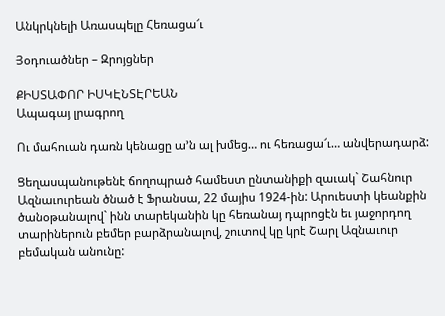Անկրկնելի Առասպելը Հեռացա՜ւ

Յօդուածներ – Զրոյցներ

ՔԻՍՏԱՓՈՐ ԻՍԿԷՆՏԷՐԵԱՆ
Ապագայ լրագրող

Ու մահուան դառն կենացը ա’ն ալ խմեց… ու հեռացա՜ւ… անվերադարձ:

Ցեղասպանութենէ ճողոպրած համեստ ընտանիքի զաւակ` Շահնուր Ազնաւուրեան ծնած է Ֆրանսա, 22 մայիս 1924-ին: Արուեստի կեանքին ծանօթանալով` ինն տարեկանին կը հեռանայ դպրոցէն եւ յաջորդող տարիներուն բեմեր բարձրանալով, շուտով կը կրէ Շարլ Ազնաւուր բեմական անունը: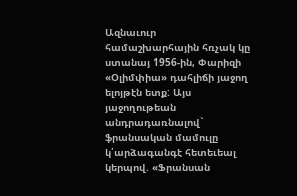Ազնաւուր համաշխարհային հռչակ կը ստանայ 1956-ին, Փարիզի «Օլիմփիա» դահլիճի յաջող ելոյթէն ետք: Այս յաջողութեան անդրադառնալով` ֆրանսական մամուլը կ՛արձագանգէ հետեւեալ կերպով. «Ֆրանսան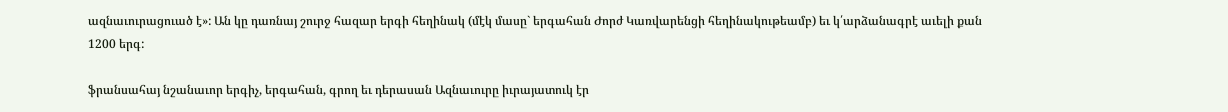ազնաւուրացուած է»: Ան կը դառնայ շուրջ հազար երգի հեղինակ (մէկ մասը` երգահան Ժորժ Կառվարենցի հեղինակութեամբ) եւ կ՛արձանագրէ աւելի քան 1200 երգ:

ֆրանսահայ նշանաւոր երգիչ, երգահան, գրող եւ դերասան Ազնաւուրը իւրայատուկ էր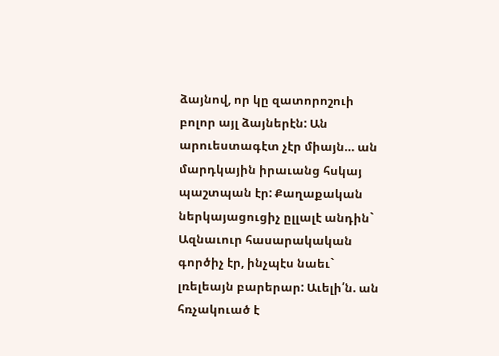ձայնով, որ կը զատորոշուի բոլոր այլ ձայներէն: Ան արուեստագէտ չէր միայն… ան մարդկային իրաւանց հսկայ պաշտպան էր: Քաղաքական ներկայացուցիչ ըլլալէ անդին` Ազնաւուր հասարակական գործիչ էր, ինչպէս նաեւ` լռելեայն բարերար: Աւելի՛ն. ան հռչակուած է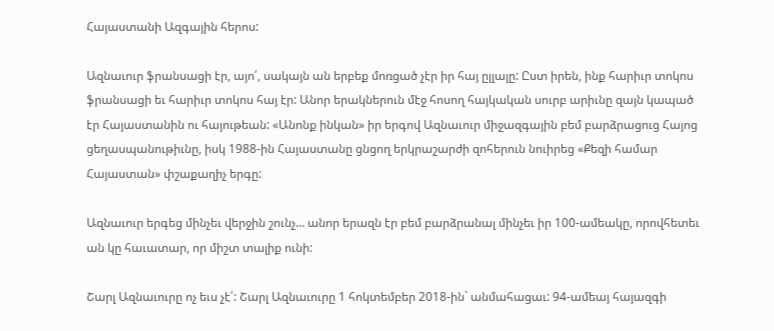Հայաստանի Ազգային հերոս:

Ազնաւուր ֆրանսացի էր, այո՛, սակայն ան երբեք մոռցած չէր իր հայ ըլլալը: Ըստ իրեն, ինք հարիւր տոկոս ֆրանսացի եւ հարիւր տոկոս հայ էր: Անոր երակներուն մէջ հոսող հայկական սուրբ արիւնը զայն կապած էր Հայաստանին ու հայութեան: «Անոնք ինկան» իր երգով Ազնաւուր միջազգային բեմ բարձրացուց Հայոց ցեղասպանութիւնը, իսկ 1988-ին Հայաստանը ցնցող երկրաշարժի զոհերուն նուիրեց «Քեզի համար Հայաստան» փշաքաղիչ երգը:

Ազնաւուր երգեց մինչեւ վերջին շունչ… անոր երազն էր բեմ բարձրանալ մինչեւ իր 100-ամեակը, որովհետեւ ան կը հաւատար, որ միշտ տալիք ունի:

Շարլ Ազնաւուրը ոչ եւս չէ՛: Շարլ Ազնաւուրը 1 հոկտեմբեր 2018-ին` անմահացաւ: 94-ամեայ հայազգի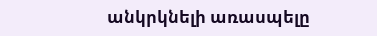անկրկնելի առասպելը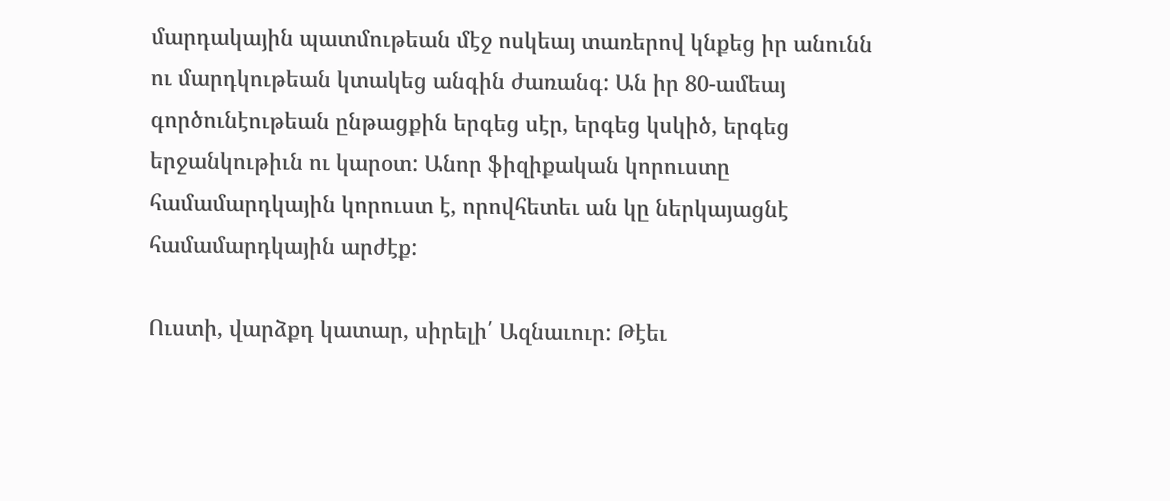մարդակային պատմութեան մէջ ոսկեայ տառերով կնքեց իր անունն ու մարդկութեան կտակեց անգին ժառանգ: Ան իր 80-ամեայ գործունէութեան ընթացքին երգեց սէր, երգեց կսկիծ, երգեց երջանկութիւն ու կարօտ: Անոր ֆիզիքական կորուստը համամարդկային կորուստ է, որովհետեւ ան կը ներկայացնէ համամարդկային արժէք:

Ուստի, վարձքդ կատար, սիրելի՛ Ազնաւուր: Թէեւ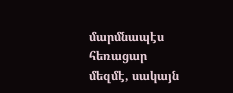մարմնապէս հեռացար մեզմէ, սակայն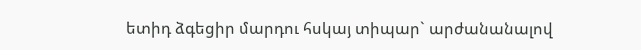ետիդ ձգեցիր մարդու հսկայ տիպար` արժանանալով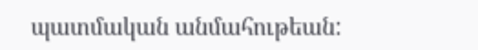պատմական անմահութեան: